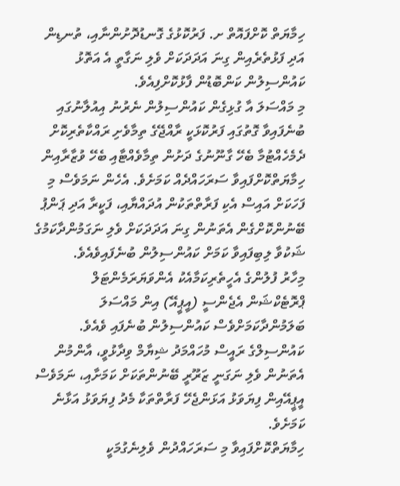ހިމާޔަތް ކޮށްފައޮތް ށ. ފަރުކޮޅުގެ ގޮނޑުދޮށުންނާއި، ތުނޑިން އަދި ފަޅުތެރެއިން ގިނަ އަދަދަކަށް ވެލި ނަގާތީ އެ އަތޮޅު ކައުންސިލުން ކަންބޮޑުން ފާޅުކޮށްފިއެވެ.
މި މައްސަލަ އާ ގުޅިގެން ކައުންސިލުން ނެރުނު އިއުލާނުގައި ބުނެފައިވާ ގޮތުގައި ފަރުކޮޅަކީ ރާއްޖޭގެ ތިމާވެށި ރައްކާތެރިކޮށް ދެމެހެއްޓުމާ ބެހޭ ގާނޫނުގެ ދަށުން ތިމާވެއްޓާއި ބެހޭ ވުޒާރާއިން ހިމާޔަތްކޮށްފައިވާ ސަރަހައްދެއް ކަމަށެވެ. އެހެން ނަމަވެސް މި ފަހަކަށް އައިސް އެކި ފަރާތްތަކުން އުދައްޔާއި، ފަކީރާ އަދި ޕަންޕު ބޭނުންކޮށްގެން އެތަނުން ގިނަ އަދަދަކަށް ވެލި ނަގަމުންދާކަމުގެ ޝަކުވާ ލިބިފައިވާ ކަމަށް ކައުންސިލުން ބުނެފައިވެއެވެ.
މިހާރު ފުލުންގެ އެހީތެރިކަމާއެކު އެންވަޔަރަމެންޓަލް ޕްރޮޓެކްޝަން އެޖެންސީ (އީޕީއޭ) އިން މައްސަލަ ބަލަމުންދާކަމަށްވެސް ކައުންސިލުން ބުނެފައި ވެއެވެ.
ކައުންސިލްގެ ރައީސް މުހައްމަދު ޝިޔާމް ވިދާޅުވީ، އާންމުން އެތަނުން ވެލި ނަގަނީ ޒަރޫރީ ބޭނުންތަކަށް ކަމަށާއި، ނަމަވެސް އީޕީއޭއިން ފިޔަވަޅު އަޅަންޖެހޭ ފަރާތްތަކާ މެދު ފިޔަވަޅު އަޅާނެ ކަމަށެވެ.
ހިމާޔަތްކޮށްފައިވާ މި ސަރަހައްދުން ވެލިނެގުމަކީ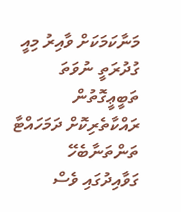މަނާކަމަކަށް ވާއިރު މިއީ ގުދުރަތީ ނުވަތަ ތަބީޢީގޮތުން ރައްކާތެރިކޮށް ދަމަހައްޓާ ތަންތަނާބެހޭ ގަވާއިދުގައި ވެސް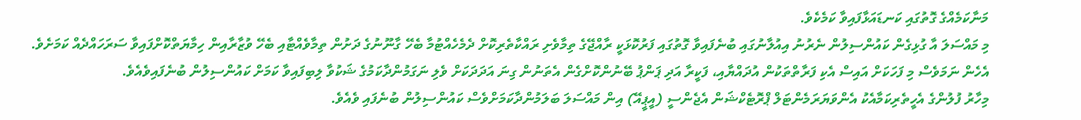މަނާކަމެއްގެ ގޮތުގައި ކަނޑައަޅާފައިވާ ކަމެކެވެ.
މި މައްސަލަ އާ ގުޅިގެން ކައުންސިލުން ނެރުނު އިއުލާނުގައި ބުނެފައިވާ ގޮތުގައި ފަރުކޮޅަކީ ރާއްޖޭގެ ތިމާވެށި ރައްކާތެރިކޮށް ދެމެހެއްޓުމާ ބެހޭ ގާނޫނުގެ ދަށުން ތިމާވެއްޓާއި ބެހޭ ވުޒާރާއިން ހިމާޔަތްކޮށްފައިވާ ސަރަހައްދެއް ކަމަށެވެ. އެހެން ނަމަވެސް މި ފަހަކަށް އައިސް އެކި ފަރާތްތަކުން އުދައްޔާއި، ފަކީރާ އަދި ޕަންޕު ބޭނުންކޮށްގެން އެތަނުން ގިނަ އަދަދަކަށް ވެލި ނަގަމުންދާކަމުގެ ޝަކުވާ ލިބިފައިވާ ކަމަށް ކައުންސިލުން ބުނެފައިވެއެވެ.
މިހާރު ފުލުންގެ އެހީތެރިކަމާއެކު އެންވަޔަރަމެންޓަލް ޕްރޮޓެކްޝަން އެޖެންސީ (އީޕީއޭ) އިން މައްސަލަ ބަލަމުންދާކަމަށްވެސް ކައުންސިލުން ބުނެފައި ވެއެވެ.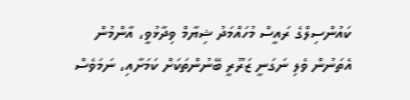ކައުންސިލްގެ ރައީސް މުހައްމަދު ޝިޔާމް ވިދާޅުވީ، އާންމުން އެތަނުން ވެލި ނަގަނީ ޒަރޫރީ ބޭނުންތަކަށް ކަމަށާއި، ނަމަވެސް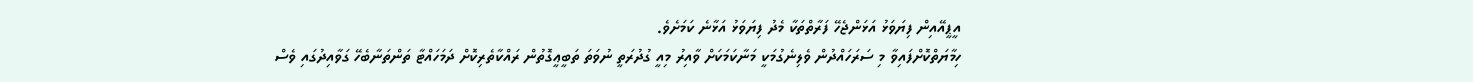އީޕީއޭއިން ފިޔަވަޅު އަޅަންޖެހޭ ފަރާތްތަކާ މެދު ފިޔަވަޅު އަޅާނެ ކަމަށެވެ.
ހިމާޔަތްކޮށްފައިވާ މި ސަރަހައްދުން ވެލިނެގުމަކީ މަނާކަމަކަށް ވާއިރު މިއީ ގުދުރަތީ ނުވަތަ ތަބީޢީގޮތުން ރައްކާތެރިކޮށް ދަމަހައްޓާ ތަންތަނާބެހޭ ގަވާއިދުގައި ވެސް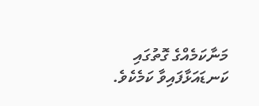މަނާކަމެއްގެ ގޮތުގައި ކަނޑައަޅާފައިވާ ކަމެކެވެ.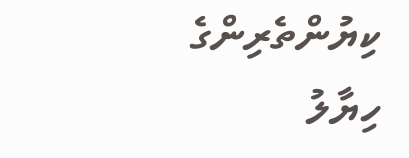ކިޔުންތެރިންގެ ހިޔާލު